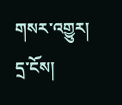གསར་འགྱུར།
དྲ་ངོས།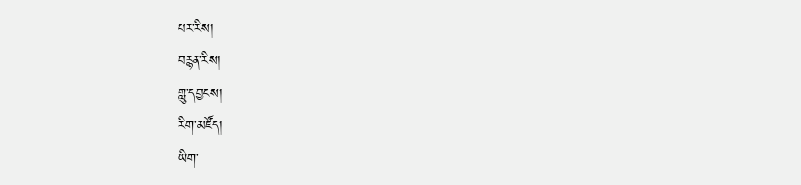པར་རིས།
བརྙན་རིས།
གླུ་དབྱངས།
རིག་མཛོད།
ཡིག་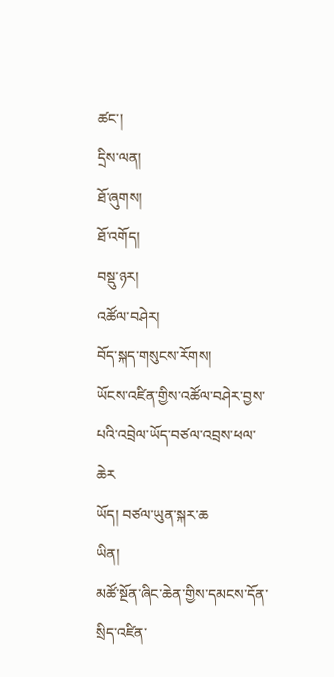ཚང་།
དྲིས་ལན།
ཐོ་ཞུགས།
ཐོ་འགོད།
བསྡུ་ཉར།
འཚོལ་བཤེར།
བོད་སྐད་གསུངས་རོགས།
ཡོངས་འཛིན་གྱིས་འཚོལ་བཤེར་བྱས་པའི་འབྲེལ་ཡོད་བཙལ་འབྲས་ཕལ་ཆེར
ཡོད། བཙལ་ཡུན་སྐར་ཆ
ཡིན།
མཚོ་སྔོན་ཞིང་ཆེན་གྱིས་དམངས་དོན་
སྲིད་འཛིན་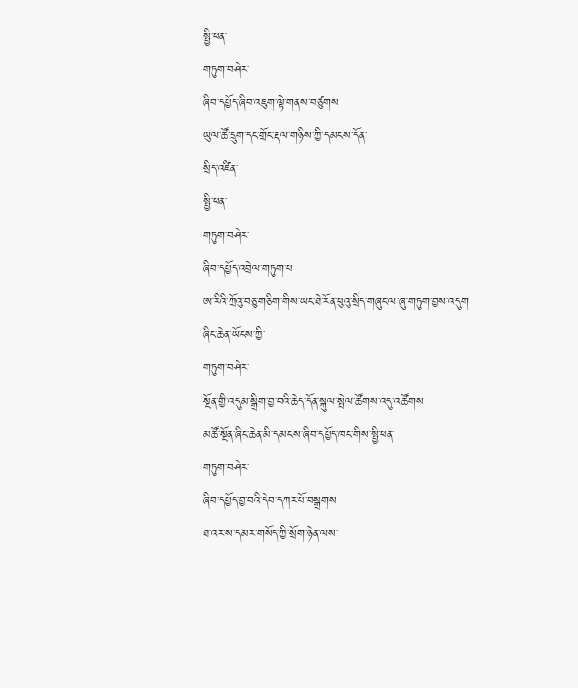སྤྱི་ཕན་
གཏུག་བཤེར་
ཞིབ་དཔྱོད་ཞིབ་འཇུག་ལྟེ་གནས་བཙུགས
ཡུལ་ཚོ་དྲུག་དང་གྲོང་རྡལ་གཉིས་ཀྱི་དམངས་དོན་
སྲིད་འཛིན་
སྤྱི་ཕན་
གཏུག་བཤེར་
ཞིབ་དཔྱོད་འབྲེལ་གཏུག་པ
ཨ་རིའི་ཀྲོའུ་བཅུ་གཅིག་གིས་ཡང་ཐེ་རོན་ཕུའུ་སྲིད་གཞུང་ལ་ཞུ་གཏུག་བྱས་འདུག
ཞིང་ཆེན་ཡོངས་ཀྱི་
གཏུག་བཤེར་
སྔོན་གྱི་འདུམ་སྒྲིག་བྱ་བའི་ཆེད་དོན་སྐུལ་སྤེལ་ཚོགས་འདུ་འཚོགས
མཚོ་སྔོན་ཞིང་ཆེན་མི་དམངས་ཞིབ་དཔྱོད་ཁང་གིས་སྤྱི་ཕན་
གཏུག་བཤེར་
ཞིབ་དཔྱོད་བྱ་བའི་དེབ་དཀར་པོ་བསྒྲགས
ཐ་འར་ས་དམར་གསོད་ཀྱི་སྲོག་ཉེན་ལས་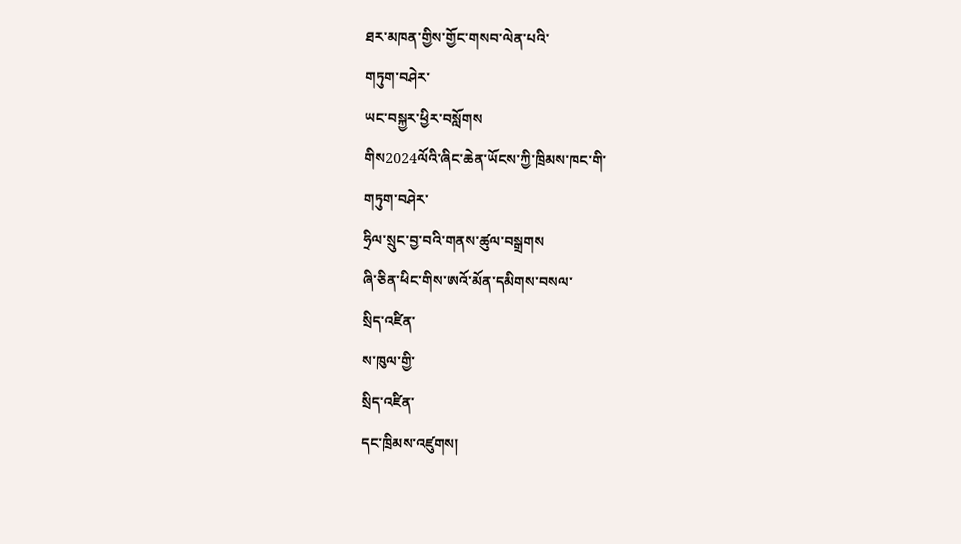ཐར་མཁན་གྱིས་གྱོང་གསབ་ལེན་པའི་
གཏུག་བཤེར་
ཡང་བསྐྱར་ཕྱིར་བསློགས
གིས2024ལོའི་ཞིང་ཆེན་ཡོངས་ཀྱི་ཁྲིམས་ཁང་གི་
གཏུག་བཤེར་
ཧྲིལ་སྲུང་བྱ་བའི་གནས་ཚུལ་བསྒྲགས
ཞི་ཅིན་ཕིང་གིས་ཨའོ་མོན་དམིགས་བསལ་
སྲིད་འཛིན་
ས་ཁུལ་གྱི་
སྲིད་འཛིན་
དང་ཁྲིམས་འཛུགས།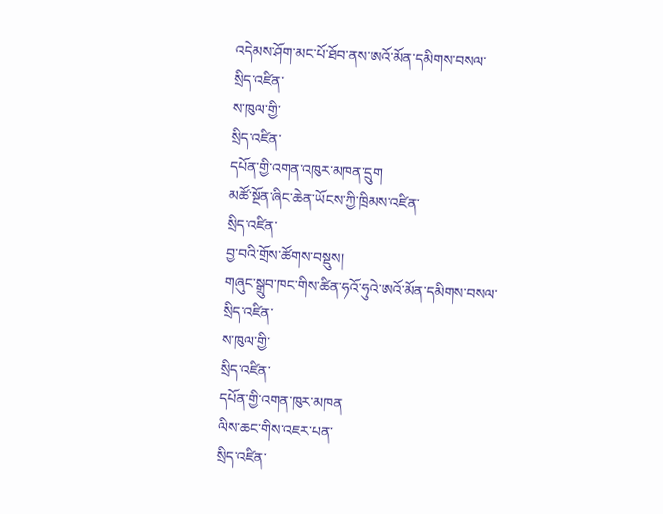འདེམས་ཤོག་མང་པོ་ཐོབ་ནས་ཨའོ་མོན་དམིགས་བསལ་
སྲིད་འཛིན་
ས་ཁུལ་གྱི་
སྲིད་འཛིན་
དཔོན་གྱི་འགན་འཁུར་མཁན་དྲུག
མཚོ་སྔོན་ཞིང་ཆེན་ཡོངས་ཀྱི་ཁྲིམས་འཛིན་
སྲིད་འཛིན་
བྱ་བའི་གྲོས་ཚོགས་བསྡུས།
གཞུང་སྒྲུབ་ཁང་གིས་ཚིན་ཧའོ་ཧུའེ་ཨའོ་མོན་དམིགས་བསལ་
སྲིད་འཛིན་
ས་ཁུལ་གྱི་
སྲིད་འཛིན་
དཔོན་གྱི་འགན་ཁུར་མཁན
ལིས་ཆང་གིས་འཇར་པན་
སྲིད་འཛིན་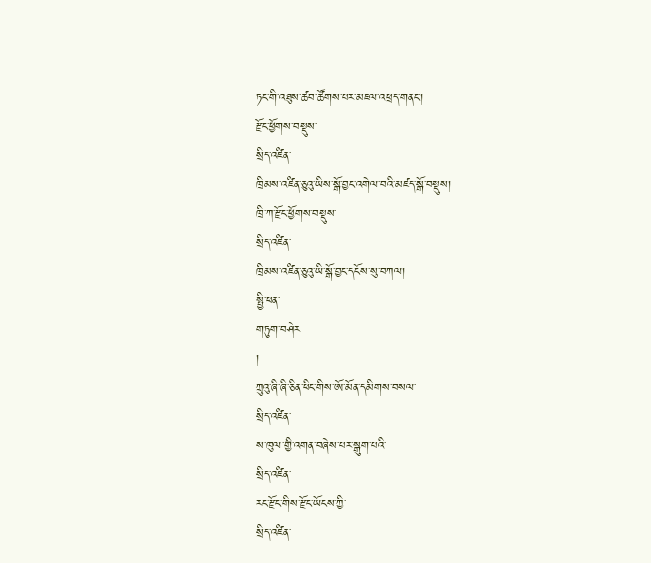ཏང་གི་འཐུས་ཚབ་ཚོགས་པར་མཇལ་འཕྲད་གནང་།
རྫོང་ཕྱོགས་བསྡུས་
སྲིད་འཛིན་
ཁྲིམས་འཛིན་ཅུའུ་ཡིས་སྒོ་བྱང་འགེལ་བའི་མཛད་སྒོ་བསྡུས།
ཁྲི་ཀ་རྫོང་ཕྱོགས་བསྡུས་
སྲིད་འཛིན་
ཁྲིམས་འཛིན་ཅུའུ་ཡི་སྒོ་བྱང་དངོས་སུ་བཀལ།
སྤྱི་ཕན་
གཏུག་བཤེར
།
ཀྲུའུ་ཞི་ཞི་ཅིན་ཕིང་གིས་ཨོ་མོན་དམིགས་བསལ་
སྲིད་འཛིན་
ས་ཁུལ་གྱི་འགན་བཞེས་པར་སྒུག་པའི་
སྲིད་འཛིན་
རང་རྫོང་གིས་རྫོང་ཡོངས་ཀྱི་
སྲིད་འཛིན་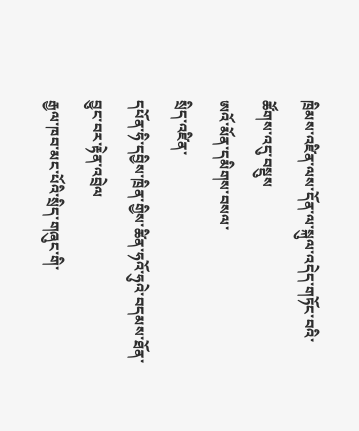ཁྲིམས་འཛིན་ལས་དོན་ལ་སྐུལ་འདེད་གཏོང་བའི་ཚོགས་འདུ་བསྡུས
ཨའོ་མོན་དམིགས་བསལ་
སྲིད་འཛིན་
དཔོན་ཧི་དབྱིས་ཁྲིན་གྱིས་ཚིན་ཧའོ་ཧུའེ་བདམས་ཐོན་བྱུང་བར་རྟེན་འབྲེལ
རྒྱལ་ཁབ་མང་པོའི་སྲིད་གཞུང་གི་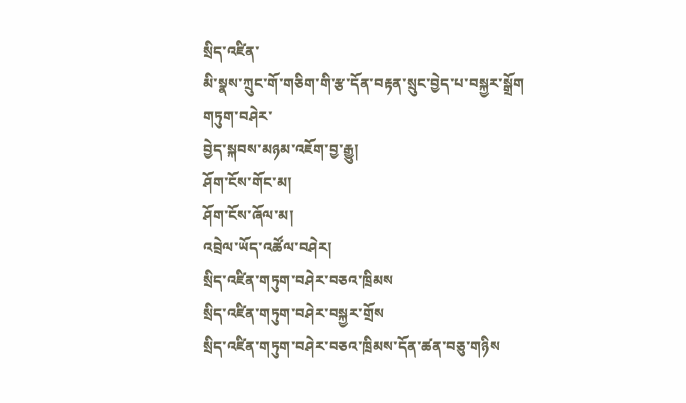སྲིད་འཛིན་
མི་སྣས་ཀྲུང་གོ་གཅིག་གི་རྩ་དོན་བརྟན་སྲུང་བྱེད་པ་བསྐྱར་སྒྲོག
གཏུག་བཤེར་
བྱེད་སྐབས་མཉམ་འཇོག་བྱ་རྒྱུ།
ཤོག་ངོས་གོང་མ།
ཤོག་ངོས་ཞོལ་མ།
འབྲེལ་ཡོད་འཚོལ་བཤེར།
སྲིད་འཛིན་གཏུག་བཤེར་བཅའ་ཁྲིམས
སྲིད་འཛིན་གཏུག་བཤེར་བསྐྱར་གྲོས
སྲིད་འཛིན་གཏུག་བཤེར་བཅའ་ཁྲིམས་དོན་ཚན་བཅུ་གཉིས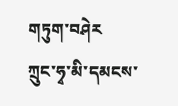གཏུག་བཤེར
ཀྲུང་ཧྭ་མི་དམངས་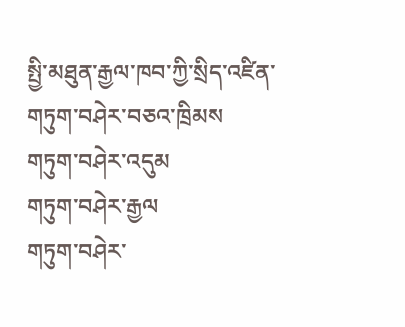སྤྱི་མཐུན་རྒྱལ་ཁབ་ཀྱི་སྲིད་འཛིན་གཏུག་བཤེར་བཅའ་ཁྲིམས
གཏུག་བཤེར་འདུམ
གཏུག་བཤེར་རྒྱལ
གཏུག་བཤེར་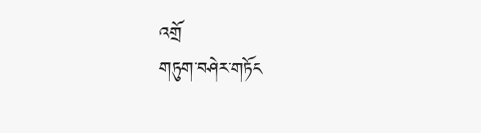འགྲོ
གཏུག་བཤེར་གཏོང